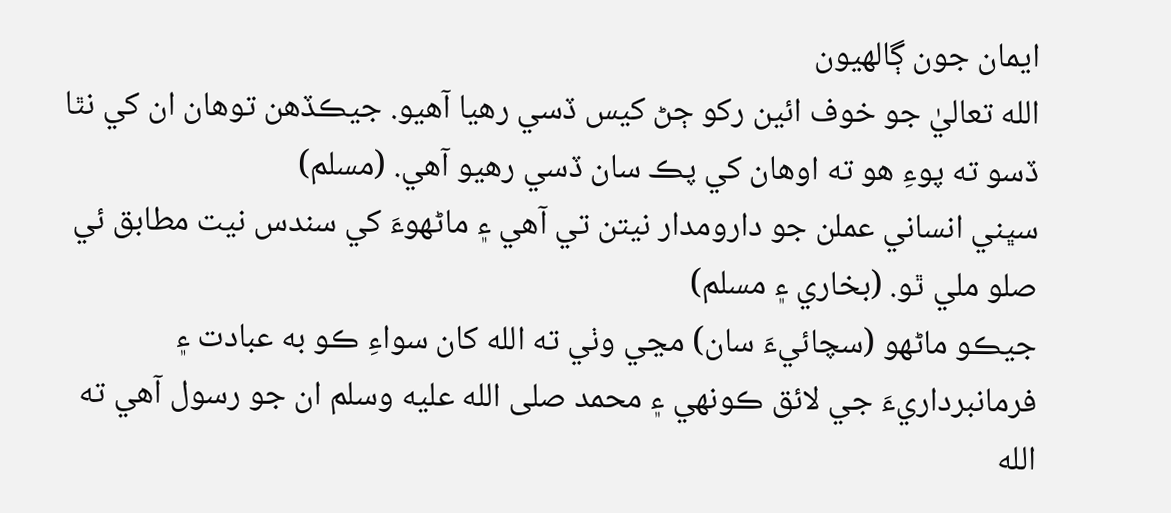ايمان جون ڳالهيون
الله تعاليٰ جو خوف ائين رکو ڄڻ کيس ڏسي رهيا آهيو. جيڪڏهن توهان ان کي نٿا ڏسو ته پوءِ هو ته اوهان کي پڪ سان ڏسي رهيو آهي. (مسلم)
سڀني انساني عملن جو دارومدار نيتن تي آهي ۽ ماڻهوءَ کي سندس نيت مطابق ئي صلو ملي ٿو. (بخاري ۽ مسلم)
جيڪو ماڻهو (سچائيءَ سان) مڃي وٺي ته الله کان سواءِ ڪو به عبادت ۽ فرمانبرداريءَ جي لائق ڪونهي ۽ محمد صلى الله عليه وسلم ان جو رسول آهي ته الله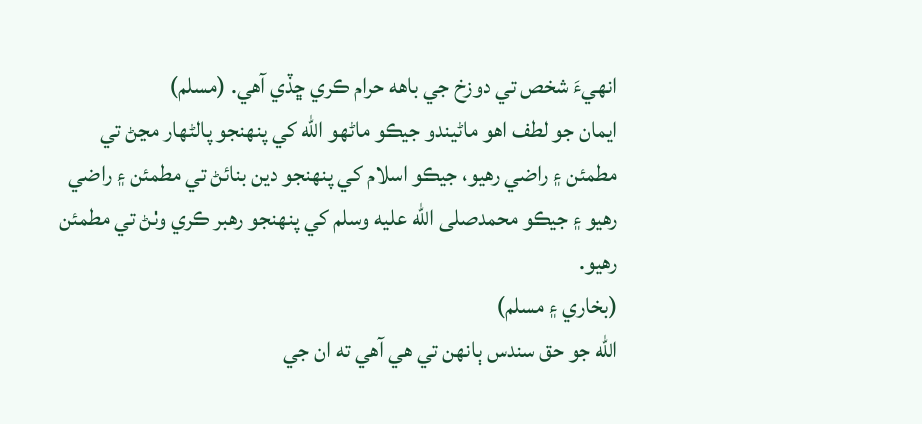انهيءَ شخص تي دوزخ جي باهه حرام ڪري ڇڏي آهي. (مسلم)
ايمان جو لطف اهو ماڻيندو جيڪو ماڻهو الله کي پنهنجو پالڻهار مڃڻ تي مطمئن ۽ راضي رهيو، جيڪو اسلام کي پنهنجو دين بنائڻ تي مطمئن ۽ راضي رهيو ۽ جيڪو محمدصلى الله عليه وسلم کي پنهنجو رهبر ڪري وٺڻ تي مطمئن رهيو.
(بخاري ۽ مسلم)
الله جو حق سندس ٻانهن تي هي آهي ته ان جي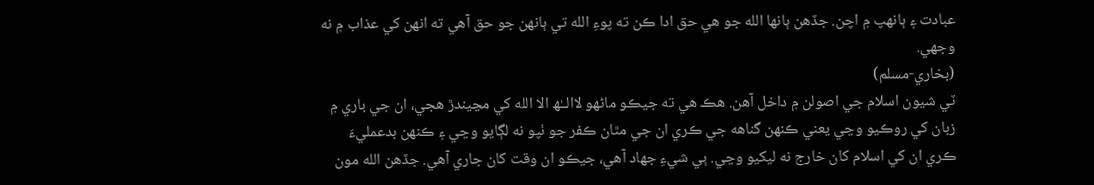عبادت ۽ ٻانهپ ۾ اچن. جڏهن ٻانها الله جو هي حق ادا ڪن ته پوءِ الله تي ٻانهن جو حق آهي ته انهن کي عذاب ۾ نه وجهي.
(بخاري-مسلم)
ٽي شيون اسلام جي اصولن ۾ داخل آهن. هڪ هي ته جيڪو ماڻهو لاالــٰھ الا الله کي مڃيندڙ هجي، ان جي باري ۾ زبان کي روڪيو وڃي يعني ڪنهن گناهه جي ڪري ان جي مٿان ڪفر جو ٺپو نه لڳايو وڃي ۽ ڪنهن بدعمليءَ ڪري ان کي اسلام کان خارج نه ليکيو وڃي. ٻي شيءِ جهاد آهي، جيڪو ان وقت کان جاري آهي. جڏهن الله مون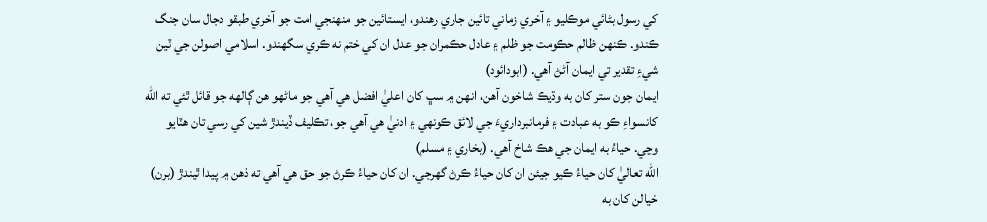کي رسول بڻائي موڪليو ۽ آخري زماني تائين جاري رهندو، ايستائين جو منهنجي امت جو آخري طبقو دجال سان جنگ ڪندو. ڪنهن ظالم حڪومت جو ظلم ۽ عادل حڪمران جو عدل ان کي ختم نه ڪري سگهندو. اسلامي اصولن جي ٽين شيءِ تقدير تي ايمان آڻڻ آهي. (ابودائود)
ايمان جون ستر کان به وڌيڪ شاخون آهن، انهن ۾ سڀ کان اعليٰ افضل هي آهي جو ماڻهو هن ڳالهه جو قائل ٿئي ته الله کانسواءِ ڪو به عبادت ۽ فرمانبرداريءَ جي لائق ڪونهي ۽ ادنيٰ هي آهي جو، تڪليف ڏيندڙ شين کي رسي تان هٽايو وڃي. حياءُ به ايمان جي هڪ شاخ آهي. (بخاري ۽ مسلم)
الله تعاليٰ کان حياءُ ڪيو جيئن ان کان حياءُ ڪرڻ گهرجي. ان کان حياءُ ڪرڻ جو حق هي آهي ته ذهن ۾ پيدا ٿيندڙ (برن) خيالن کان به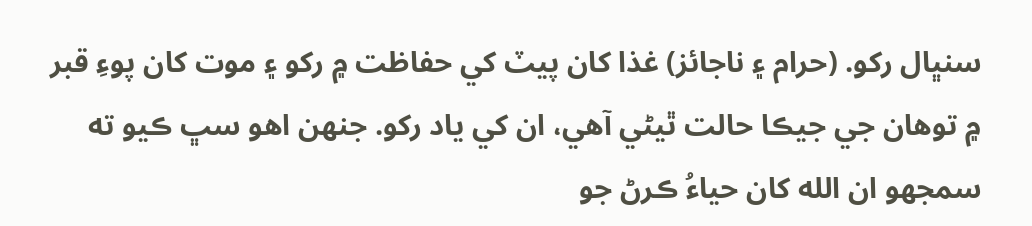سنڀال رکو. (حرام ۽ ناجائز) غذا کان پيٽ کي حفاظت ۾ رکو ۽ موت کان پوءِ قبر ۾ توهان جي جيڪا حالت ٿيڻي آهي، ان کي ياد رکو. جنهن اهو سڀ ڪيو ته سمجهو ان الله کان حياءُ ڪرڻ جو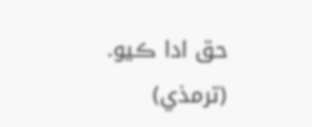حق ادا ڪيو. (ترمذي)